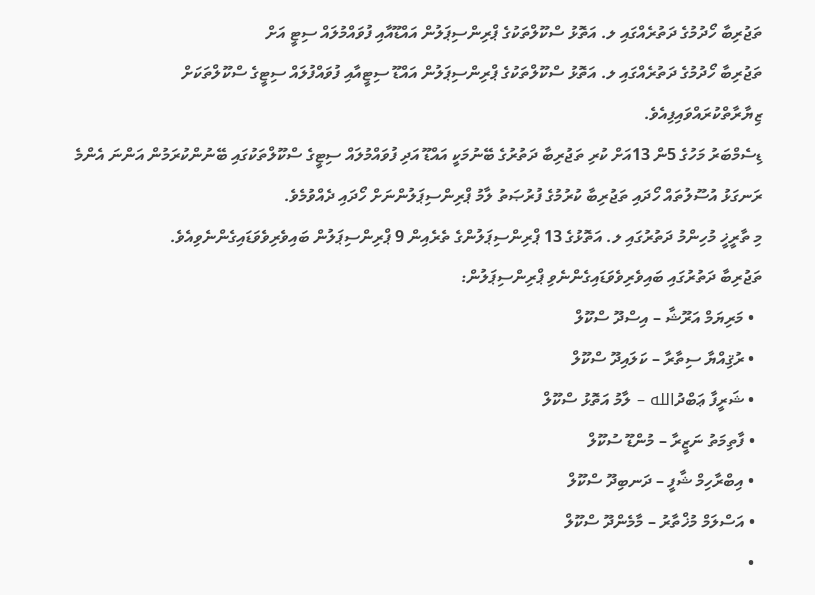ތަޖުރިބާ ހޯދުމުގެ ދަތުރެއްގައި ލ. އަތޮޅު ސްކޫލްތަކުގެ ޕްރިންސިޕަލުން އައްޑޫއާއި ފުވައްމުލައް ސިޓީ އަށް
ތަޖުރިބާ ހޯދުމުގެ ދަތުރެއްގައި ލ. އަތޮޅު ސްކޫލްތަކުގެ ޕްރިންސިޕަލުން އައްޑޫ ސިޓީއާއި ފުވައްފުލައް ސިޓީގެ ސްކޫލްތަކަށް ޒިޔާރާތްކުރައްވައިފިއެވެ.
ޑިސެމްބަރު މަހުގެ 5ން 13އަށް ކުރި ތަޖުރިބާ ދަތުރުގެ ބޭނުމަކީ އައްޑޫ އަދި ފުވައްމުލައް ސިޓީގެ ސްކޫލްތަކުގައި ބޭނުންކުރަމުން އަންނަ އެންމެ ރަނގަޅު އުސޫލުތައް ހޯދައި ތަޖުރިބާ ކުރުމުގެ ފުރުޞަތު ލާމު ޕްރިންސިޕަލުންނަށް ހޯދައި ދެއްވުމެވެ.
މި ތާރީޚީ މުހިންމު ދަތުރުގައި ލ. އަތޮޅުގެ 13 ޕްރިންސިޕަލުންގެ ތެރެއިން 9 ޕްރިންސިޕަލުން ބައިވެރިވެވަޑައިގެންނެވިއެވެ.
ތަޖުރިބާ ދަތުރުގައި ބައިވެރިވެވަޑައިގެންނެވި ޕްރިންސިޕަލުން:
  • މަރިޔަމް އަރޫޝާ – އިސްދޫ ސްކޫލް
  • ރުޤިއްޔާ ސިތާރާ – ކަލައިދޫ ސްކޫލް
  • ޝަރީފާ ޢަބްދުالله – ލާމު އަތޮޅު ސްކޫލް
  • ފާތިމަތު ނަޒީރާ – މުންޑޫ ސުކޫލް
  • އިބްރާހިމް ޝާފީ – ދަނބިދޫ ސްކޫލް
  • އަސްލަމް މުޚްތާރު – މާމެންދޫ ސްކޫލް
  •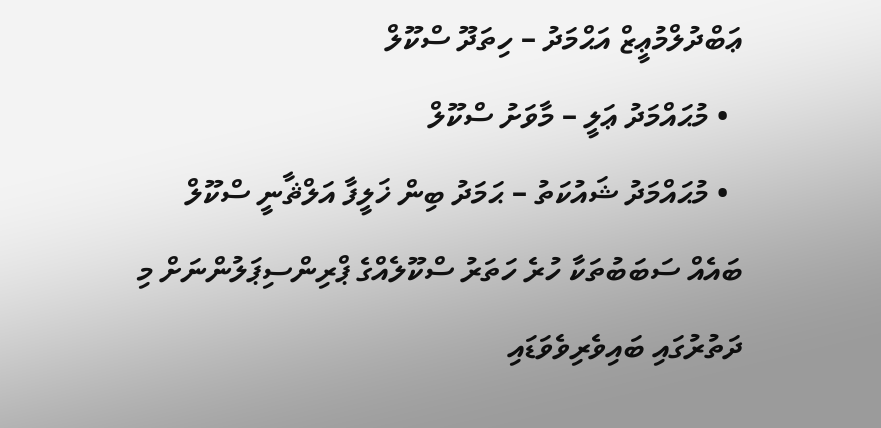ޢަބްދުލްމުޢީޒް އަޙްމަދު – ހިތަދޫ ސްކޫލް
  • މުޙައްމަދު ޢަލީ – މާވަށު ސްކޫލް
  • މުޙައްމަދު ޝައުކަތު – ޙަމަދު ބިން ޚަލީފާ އަލްޘާނީ ސްކޫލް
ބައެއް ސަބަބުތަކާ ހުރެ ހަތަރު ސްކޫލެއްގެ ޕްރިންސިޕަލުންނަށް މި ދަތުރުގައި ބައިވެރިވެވަޑައި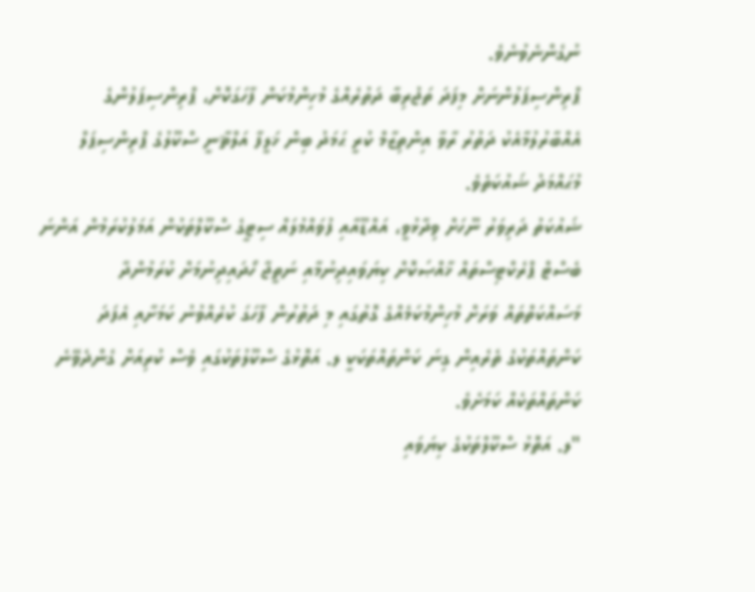ނުގެންނެވުނެވެ.
ޕްރިންސިޕަލުންނަށް މިފަދަ ތަޖުރިބާ ދަތުރެއްގެ މުހިންމުކަން ފާހަގަކޮށް، ޕްރިންސިޕަލުންގެ އެއްބާރުލުމާއެކު ދަތުރު ރާވާ އިންތިޒާމް ކުރީ ޙަމަދު ބިން ޚަލީފާ އަލްޘާނީ ސްކޫލުގެ ޕްރިންސިޕަލް މުޙައްމަދު ޝައުކަތެވެ.
ޝައުކަތު ދަރިވަރު ނޫހަށް ވިދާޅުވީ، އައްޑޫއާއި ފުވައްމުލައް ސިޓީގެ ސްކޫލްތަކުން އަމަލުކުރަމުން އަންނަ ބެސްޓް ޕްރެކްޓިސްތައް ޚާއްޞަކޮށް ކިޔަވައިދިނުމާއި ނަތީޖާ ހޯދައިދިނުމަށް ކުރަމުންދާ މަސައްކަތްތައް ވަރަށް މުހިންމުކަމެއްގެ ގޮތުގައި މި ދަތުރުން ފާހަގަ ކުރެއްވުނު ކަމަށާއި އެފަދަ ކަންތައްތަކުގެ ތެރެއިން ގިނަ ކަންތައްތަކަކީ ލ. އަތޮޅުގެ ސްކޫލުތަކުގައި ވެސް ކުރިއަށް ގެންދެވޭނެ ކަންތައްތަކެއް ކަމަށެވެ.
"ލ. އަތޮޅު ސްކޫލްތަކުގެ ކިޔަވައި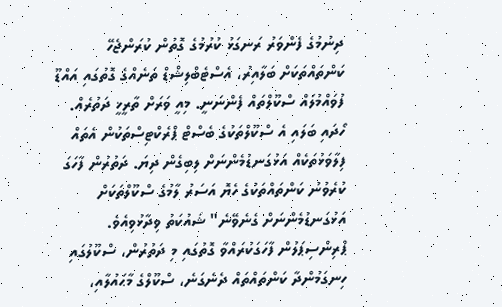ދިނުމުގެ ފެންވަރު ރަނގަޅު ކުރުމުގެ ގޮތުން ކުރަންޖެހޭ ކަންތައްތަކަށް ބަލާއިރު، އެސްޓެބްލިޝްޑް ތަނެއްގެ ގޮތުގައި އައްޑޫ ފުވައްމުލައް ސްކޫލްތައް ފެންނަނީ. މިއީ ވަރަށް ތާރީޚީ ދަތުރެއް. ހޯދައި ބަލައި އެ ސްކޫލްތަކުގެ ބެސްޓް ޕްރެކްޓިސްތަކުން އެތައް ފިލާވަޅުތަކެއް އަޅުގަނޑުމެންނަށް ލިބިގެން ދިޔަ. ދަތުރުން ފާހަގަ ކުރެވުނު ކަންތައްތަކުގެ ހެޔޮ އަސަރު ލާމުގެ ސްކޫލްތަކަށް އަޅުގަނޑުމެންނަށް ގެނެވޭނެ" ޝައުކަތު ވިދާޅުވިއެވެ.
ޕްރިންސިޕަލުން ފާހަގަކުރައްވާ ގޮތުގައި މި ދަތުރުން، ސްކޫލުގައި ހިނގަމުންދާ ކަންތައްތައް ދެނެގަނެ، ސްކޫލްގެ މާޙައުލާއި،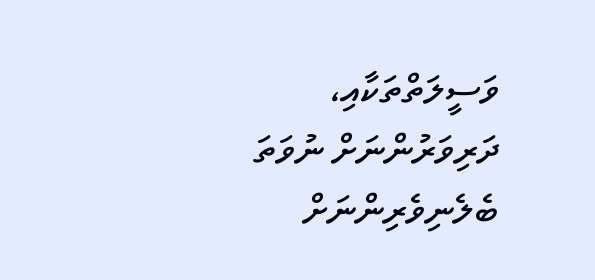ވަސީލަތްތަކާއި، ދަރިވަރުންނަށް ނުވަތަ ބެލެނިވެރިންނަށް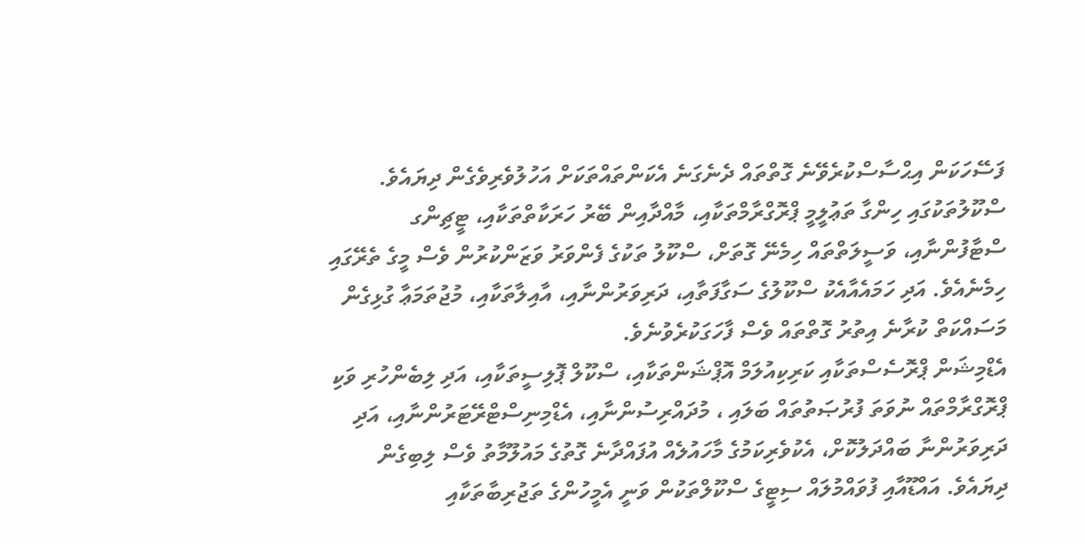ފަސޭހަކަން އިޙްސާސްކުރެވޭނެ ގޮތްތައް ދެނެގަނެ އެކަންތައްތަކަށް އަހުލުވެރިވެގެން ދިޔައެވެ. ސްކޫލުތަކުގައި ހިންގާ ތަޢުލީމީ ޕްރޮގްރާމްތަކާއި، މާއްދާއިން ބޭރު ހަރަކާތްތަކާއި، ޓީޗިންގ ސްޓާފުންނާއި، ވަސީލަތްތައް ހިމެނޭ ގޮތަށް، ސްކޫލު ތަކުގެ ފެންވަރު ވަޒަންކުރުން ވެސް މީގެ ތެރޭގައި ހިމެނެއެވެ. އަދި ހަމައެއާއެކު ސްކޫލުގެ ސަގާފަތާއި، ދަރިވަރުންނާއި، އާއިލާތަކާއި، މުޖުތަމަޢާ ގުޅިގެން މަސައްކަތް ކުރާނެ އިތުރު ގޮތްތައް ވެސް ފާހަގަކުރެވުނެވެ.
އެޑްމިޝަން ޕްރޮސެސްތަކާއި ކަރިކިއުލަމް އޮޕްޝަންތަކާއި، ސްކޫލް ޕޮލިސީތަކާއި، އަދި ލިބެންހުރި ވަކި ޕްރޮގްރާމްތައް ނުވަތަ ފުރުޞަތުތައް ބަލައި ، މުދައްރިސުންނާއި، އެޑްމިނިސްޓްރޭޓަރުންނާއި، އަދި ދަރިވަރުންނާ ބައްދަލުކޮށް، އެކުވެރިކަމުގެ މާހައުލެއް އުފައްދާނެ ގޮތުގެ މައުލޫމާތު ވެސް ލިބިގެން ދިޔައެވެ. އައްޑޫއާއި ފުވައްމުލައް ސިޓީގެ ސްކޫލްތަކުން ވަނީ އެމީހުންގެ ތަޖުރިބާތަކާއި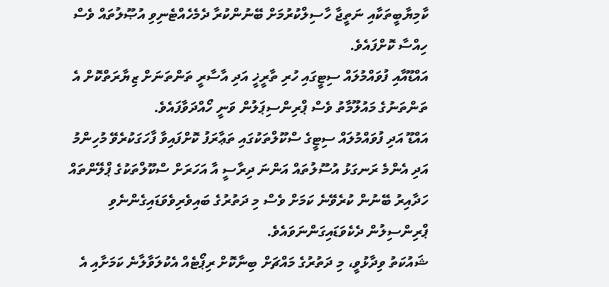ކާމިޔާބީތަކާއި ނަތީޖާ ހާސިލްކުރުމަށް ބޭނުންކުރާ ދެމެހެއްޓެނިވި އުޞޫލުތައް ވެސް ހިއްސާ ކޮށްފައެވެ.
އައްޑޫއާއި ފުވައްމުލައް ސިޓީގައި ހުރި ތާރީޚީ އަދި އާސާރީ ތަންތަނަށް ޒިޔާރަތްކޮށް އެ ތަންތަނުގެ މައުލޫމާތު ވެސް ޕްރިންސިޕަލުން ވަނީ ހޯއްދަވާފައެވެ.
އައްޑޫ އަދި ފުވައްމުލައް ސިޓީގެ ސްކޫލްތަކުގައި ތަޢާރަފު ކޮށްފައިވާ ފާހަގަކުރެވޭ މުހިންމު އަދި އެންމެ ރަނގަޅު އުސޫލުތައް އަންނަ ދިރާސީ އާ އަހަރަށް ސްކޫލްތަކުގެ ޕްލޭންތައް ހަދާއިރު ބޭނުން ކުރެވޭނެ ކަމަށް ވެސް މި ދަތުރުގެ ބައިވެރިވެވަޑައިގެންނެވި ޕްރިންސިލުން ދެކެވަޑައިގަންނަވައެވެ.
ޝައުކަތު ވިދާޅުވީ، މި ދަތުރުގެ މައްޗަށް ބިނާކޮށް ރިޕޯޓެއް އެކުލަވާލާނެ ކަމަށާއި އެ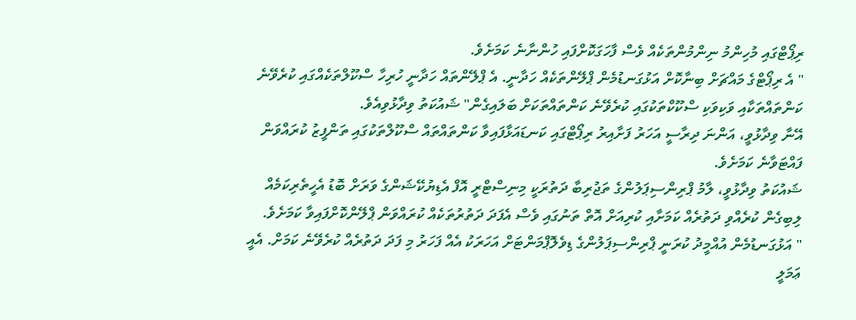ރިޕޯޓްގައި މުހިންމު ނިންމުންތަކެއް ވެސް ފާހަގަކޮށްފައި ހުންނާނެ ކަމަށެވެ.
" އެ ރިޕޯޓްގެ މައްޗަށް ބިނާކޮށް އަޅުގަނޑުމެން ޕްލޭންތަކެއް ހަދާނީ. އެ ޕްލޭންތައް ހަދާނީ ހުރިހާ ސްކޫލްތަކެއްގައި ކުރެވޭނެ ކަންތައްތަކާއި ވަކިވަކި ސްކޫކްތަކުގައި ކުރެވޭނެ ކަންތައްތަކަށް ބަލައިގެން" ޝައުކަތު ވިދާޅުވިއެވެ.
އޭނާ ވިދާޅުވީ، އަންނަ ދިރާސީ އަހަރު ފަށާއިރު ރިޕޯޓްގައި ކަނޑައަޅާފައިވާ ކަންތައްތައް ސްކޫލްތަކުގައި ތަންފީޒު ކުރައްވަން ފައްޓަވާނެ ކަމަށެވެ.
ޝައުކަތު ވިދާޅުވީ، ލާމު ޕްރިންސިޕަލުންގެ ތަޖުރިބާ ދަތުރަކީ މިނިސްޓްރީ އޮފް އެޑިޔުކޭޝަންގެ ވަރަށް ބޮޑު އެހީތެރިކަމެއް ލިބިގެން ކުރެއްވި ދަތުރެއް ކަމަށާއި ކުރިއަށް އޮތް ތަނުގައި ވެސް އެފަދަ ދަތުރުތަކެއް ކުރައްވަން ޕްލޭންކޮށްފައިވާ ކަމަށެވެ.
" އަޅުގަނޑުމެން އުއްމީދު ކުރަނީ ޕްރިންސިޕަލުންގެ ޑިވެލޮޕްމަންޓަށް އަހަރަކު އެއް ފަހަރު މި ފަދަ ދަތުރެއް ކުރެވޭނެ ކަމަށް. އެއީ ޢަމަލީ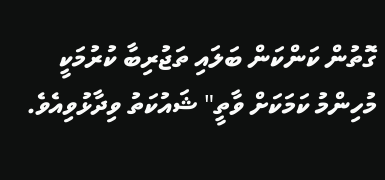ގޮތުން ކަންކަން ބަލައި ތަޖުރިބާ ކުރުމަކީ މުހިންމު ކަމަކަށް ވާތީ" ޝައުކަތު ވިދާޅުވިއެވެ.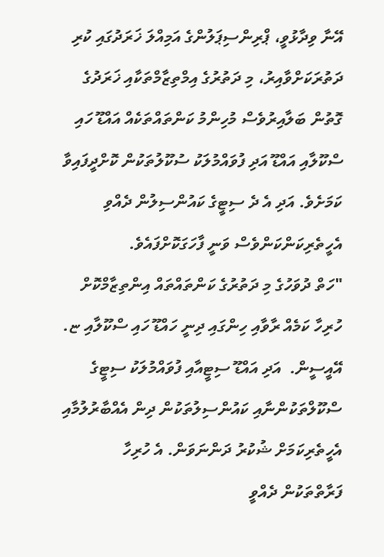އޭނާ ވިދާޅުވީ، ޕްރިންސިޕަލުންގެ އަމިއްލަ ޚަރަދުގައި ކުރި ދަތުރަކަށްވާއިރު، މި ދަތުރުގެ އިމްތިޒާމްތަކާއި ޚަރަދުގެ ގޮތުން ބަލާއިރުވެސް މުހިންމު ކަންތައްތަކެއް އައްޑޫ ހައި ސްކޫލާއި އައްޑޫ އަދި ފުވައްމުލަކު ސުކޫލުތަކުން ކޮށްދީފައިވާ ކަމަށެވެ. އަދި އެ ދެ ސިޓީގެ ކައުންސިލުން ދެއްވި އެހީތެރިކަންކަންވެސް ވަނީ ފާހަގަކޮށްފައެވެ.
"ހަތް ދުވަހުގެ މި ދަތުރުގެ ކަންތައްތައް އިންތިޒާމްކޮށް ހުރިހާ ކަމެއް ރާވާއި ހިންގައި ދިނީ ހައްޑޫ ހައި ސްކޫލާއި ޏ. އޭއީސީން.  އަދި އައްޑޫ ސިޓީއާއި ފުވައްމުލަކު ސިޓީގެ ސްކޫލްތަކުންނާއި ކައުންސިލުތަކުން ދިން އެއްބާރުލުމާއި އެހީތެރިކަމަށް ޝުކުރު ދަންނަވަން. އެ ހުރިހާ ފަރާތްތަކުން ދެއްވީ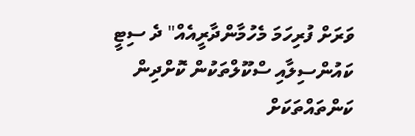ވަރަށް ފުރިހަމަ މެހުމާންދާރީއެއް" ދެ ސިޓީ ކައުންސިލާއި ސްކޫލްތަކުން ކޮށްދިން ކަންތައްތަކަށް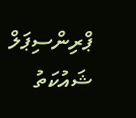ޕްރިންސިޕަލް ޝައުކަތު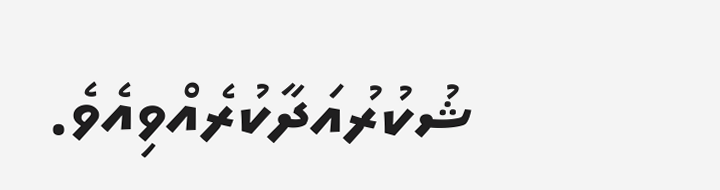ޝުކުރުއަދާކުރެއްވިއެވެ.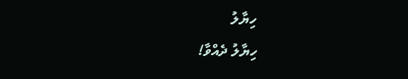ހިޔާލު
ހިޔާލު ދެއްވާ!